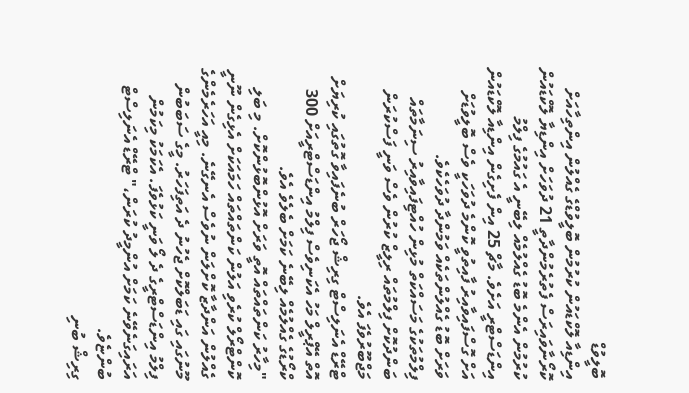ބޮލީވުޑް
އިންޑިއާ ލޮކްޑައުން ކުރުމުން ބޮލީވުޑްގެ ގެއްލުން އިންތިހާއަށް
ކޮރޯނާވައިރަސް ފެތުރެމުންދާތީ 21 ދުވަހަށް އިންޑިޔާ ލޮކްޑައުން ކުރުމުން އެންމެ ބޮޑު ގެއްލުމެއް ލިބޭނީ އެ ގައުމުގެ ފިލްމު އިންޑަސްޓްރީ އަށެވެ. މާޗް 25 އިން ފެށިގެން އިންޑިއާ ލޮކްޑައުން އަށް ގޮސްފައިވާއިރު ފާއިތުވީ ކޮންމެ ދުވަހަކީ ވެސް ބޮލީވުޑަށް ވަރަށް ބޮޑު ގެއްލުންތަކެއް ވަމުންދާ ދުވަހެކެވެ.
ފިލްމުތަކުގެ މަސައްކަތް މުޅިން ހުއްޓިފައިވާއިރު ސިނަމާތައް ބަންދުކޮށް ފިލްމުތައް ރިލީޒް ކުރުން ވެސް ވަނީ ފަސްކުރަން މަޖްބޫރުވެފަ އެވެ.
ޓްރޭޑް އެނަލިސްޓް ގިރިޝް ޖޯހަރް ބުނެފައިވާ ގޮތުގައި ކުރިޔަށް އޮތް އޭޕްރީލް މަހު އެކަނިވެސް ފިލްމު އިންޑަސްޓްރީއަށް 300 ކްރޯޑުގެ ގެއްލުމެއް ލިބޭނެ ކަމަށް ބެލެވެ އެވެ.
"މިހާރު ކަންތައްތައް އޮތީ ވަރަށް އޮޅުންބޮޅުންކޮށް. މި ބަލި ކޮންޓްރޯލް ކުރެވި އަލުން ކަންތައްތައް ހަމައަކަށް އެޅިގެން ނޫނީ ގެއްލުން އަންދާޒާ ކޮށްލަން ނުވެސް އެނގޭނެ. މިއީ އަހަރެމެންގެ މޫނުގައި ގައި ޑަބަލްކޮށް ޖެހުނު ދެ އަތިފަހަރު. މީގެ ސަބަބުން ފިލްމު އިންޑަސްޓްރީގެ ދެ ލޯ ވަނީ ކަޅުވެފަ. އެކަމަކު މިކަމުން އަރައިގަނެވޭނެ ކަމަށް އުންމީދު ކުރަން،" ޓްރޭޑް އެނަލިސްޓް ބުންޏެވެ.
ގިރިޝް ބުނި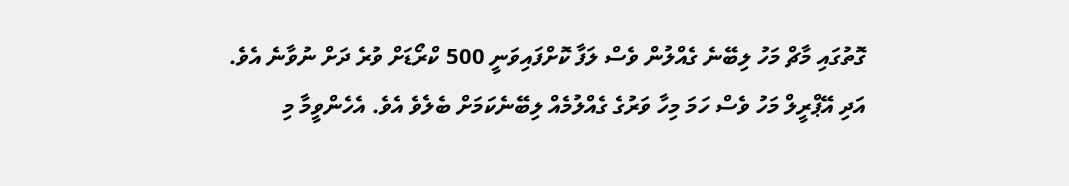ގޮތުގައި މާޗް މަހު ލިބޭނެ ގެއްލުން ވެސް ލަފާ ކޮށްފައިވަނީ 500 ކްރޯޑަށް ވުރެ ދަށް ނުވާނެ އެވެ. އަދި އޭޕްރީލް މަހު ވެސް ހަމަ މިހާ ވަރުގެ ގެއްލުމެއް ލިބޭނެކަމަށް ބެލެވެ އެވެ. އެހެންވީމާ މި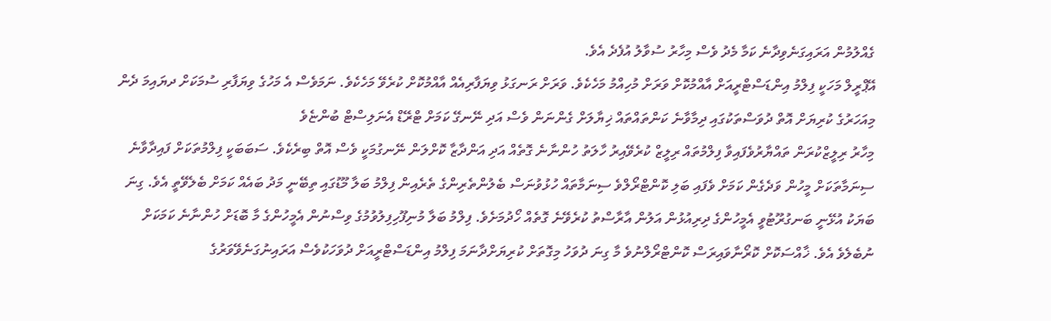ގެއްލުމުން އަރައިގަނެވިދާނެ ކަމާ މެދު ވެސް މިހާރު ސުވާލު އުފެދެ އެވެ.
އޭޕްރީލް މަހަކީ ފިލްމު އިންޑަސްޓްރީއަށް އާއްމުކޮށް ވަރަށް މުހިއްމު މަހެކެވެ. ވަރަށް ރަނގަޅު ވިޔަފާރިއެއް އާއްމުކޮށް ކުރެވޭ މަހެކެވެ. ނަމަވެސް އެ މަހުގެ ވިޔަފާރި ސުމަކަށް ދޔައިމަ ދެން މިއަހަރުގެ ކުރިޔަށް އޮތް ދުވަސްތަކުގައި ދިމާވާނެ ކަންތައްތައް ޚިޔާލަށް ގެންނަން ވެސް އަދި ނޭނގޭ ކަމަށް ޓްރޭޑް އެނަލިސްޓް ބުންޏެވެ
މިހާރު ރިލީޒްކުރަން ތައްޔާރުވެފައިވާ ފިލްމުތައް ރިލީޒް ކުރެވޭއިރު ހާލަތު ހުންނާނެ ގޮތެއް އަދި އަންދާޒާ ކޮށްލަން ނޭނގުމަކީ ވެސް އޮތް ބިރެކެވެ. ސަބަބަކީ ފިލްމުތަކަށް ފައިދާވާނެ ސިނަމާތަކަށް މީހުން ވަދެގެން ކަމަށް ވެފައި ބަލި ކޮންޓްރޯލްވެ ސިނަމާތައް ހުޅުވުނަސް ބެލުންތެރިންގެ ތެރެއިން ފިލްމު ބަލާ މޫޑުގައި ތިބޭނީ މަދު ބައެއް ކަމަށް ބެލެވޭތީ އެވެ. ގިނަ ބަޔަކު އުޅޭނީ ބަނގުރޫޓުވީ އެމީހުންގެ ދިރިއުޅުން އަލުން އާރާސްތު ކުރެވޭނެ ގޮތެއް ހޯދުމަށެވެ. ފިލްމު ބަލާ މުނިފޫހިފިލުވުމުގެ ވިސްނުން އެމީހުންގެ މާ ބޮޑަށް ހުންނާނެ ކަމަކަށް ނުބެލެވެ އެވެ. ޚާއްސަކޮށް ކޮރޯނާވައިރަސް ކޮންޓްރޯލްނުވެ މާ ގިނަ ދުވަހު މިގޮތަށް ކުރިޔަށްދާނަމަ ފިލްމު އިންޑަސްޓްރީއަށް ދުވަހަކުވެސް އަރައިނުގަނެވޭވަރުގެ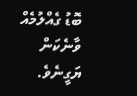ބޮޑު ގެއްލުމެއް ވާނެކަން ޔަގީނެވެ.